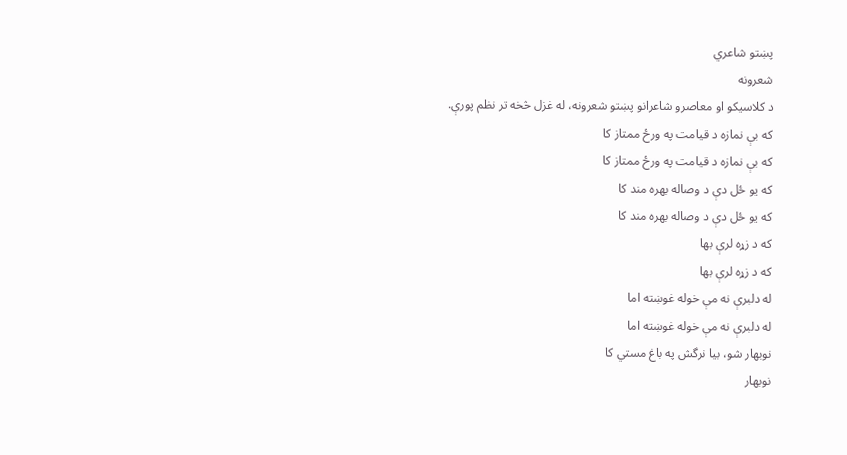پښتو شاعري
شعرونه
د کلاسیکو او معاصرو شاعرانو پښتو شعرونه، له غزل څخه تر نظم پورې.
که بې نمازه د قيامت په ورځ ممتاز کا
که بې نمازه د قيامت په ورځ ممتاز کا
که يو ځل دې د وصاله بهره مند کا
که يو ځل دې د وصاله بهره مند کا
که د زړه لرې بها
که د زړه لرې بها
له دلبرې نه مې خوله غوښته اما
له دلبرې نه مې خوله غوښته اما
نوبهار شو، بيا نرگش په باغ مستي کا
نوبهار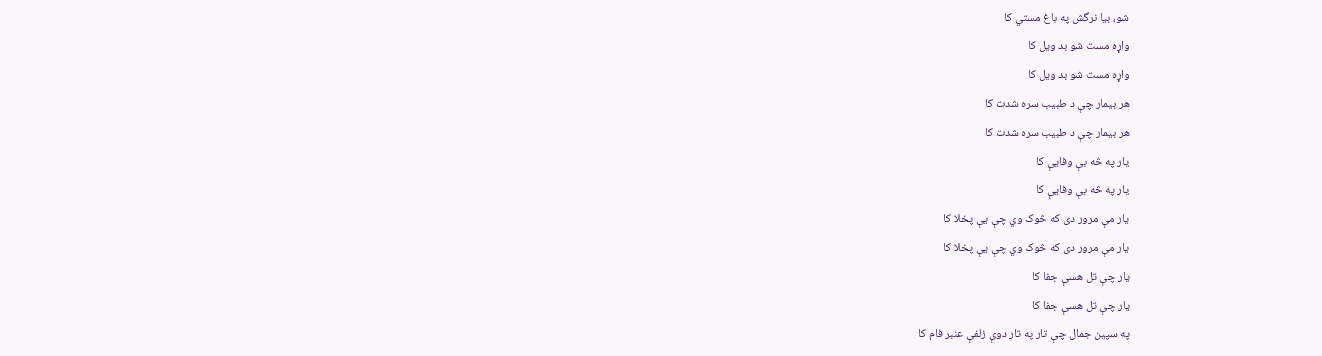شو، بيا نرگش په باغ مستي کا
واړه مست شو بد ويل کا
واړه مست شو بد ويل کا
هر بيمار چې د طبيب سره شدت کا
هر بيمار چې د طبيب سره شدت کا
يار په څه بې وفايې کا
يار په څه بې وفايې کا
يار مې مرور دی که څوک وي چې يې پخلا کا
يار مې مرور دی که څوک وي چې يې پخلا کا
يار چې تل هسې جفا کا
يار چې تل هسې جفا کا
په سپين جمال چې تار په تار دوې زلفې عنبر فام کا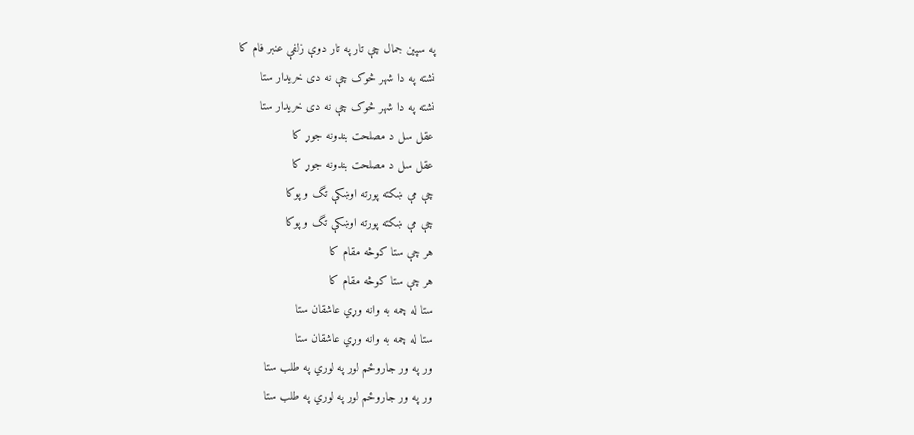په سپين جمال چې تار په تار دوې زلفې عنبر فام کا
نشته په دا شهر څوک چې نه دی خريدار ستا
نشته په دا شهر څوک چې نه دی خريدار ستا
عقل سل د مصلحت بندونه جوړ کا
عقل سل د مصلحت بندونه جوړ کا
چې مې ښکته پورته اوښکې تگ و پوکا
چې مې ښکته پورته اوښکې تگ و پوکا
هر چې ستا کوڅه مقام کا
هر چې ستا کوڅه مقام کا
ستا له چمه به وانه وړي عاشقان ستا
ستا له چمه به وانه وړي عاشقان ستا
ور په ور جاروځم لور په لوري په طلب ستا
ور په ور جاروځم لور په لوري په طلب ستا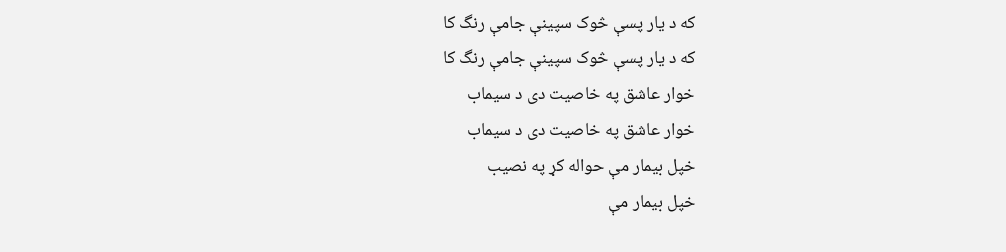که د يار پسې څوک سپينې جامې رنگ کا
که د يار پسې څوک سپينې جامې رنگ کا
خوار عاشق په خاصيت دی د سيماب
خوار عاشق په خاصيت دی د سيماب
خپل بيمار مې حواله کړ په نصيب
خپل بيمار مې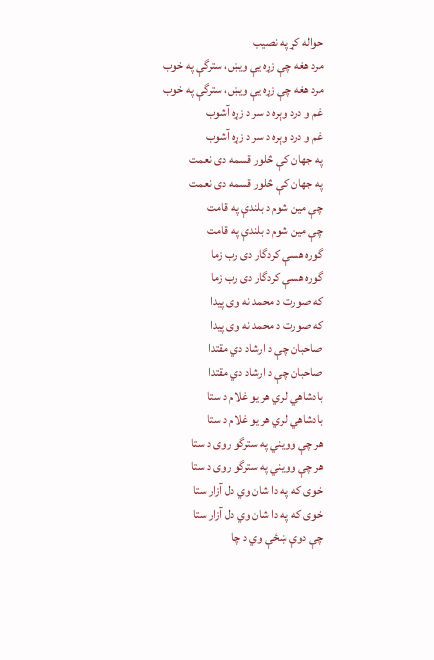حواله کړ په نصيب
مرد هغه چې زړه يې ويښ، سترگې په خوب
مرد هغه چې زړه يې ويښ، سترگې په خوب
غم و درد وېره د سر د زړه آشوب
غم و درد وېره د سر د زړه آشوب
په جهان کې څلور قسمه دی نعمت
په جهان کې څلور قسمه دی نعمت
چې مين شوم د بلندې په قامت
چې مين شوم د بلندې په قامت
گوره هسې کردگار دی رب زما
گوره هسې کردگار دی رب زما
که صورت د محمد نه وی پيدا
که صورت د محمد نه وی پيدا
صاحبان چې د ارشاد دي مقتدا
صاحبان چې د ارشاد دي مقتدا
بادشاهي لري هر يو غلام د ستا
بادشاهي لري هر يو غلام د ستا
هر چې وويني په سترگو روی د ستا
هر چې وويني په سترگو روی د ستا
خوی که په دا شان وي دل آزار ستا
خوی که په دا شان وي دل آزار ستا
چې دوې ښځې وي د چا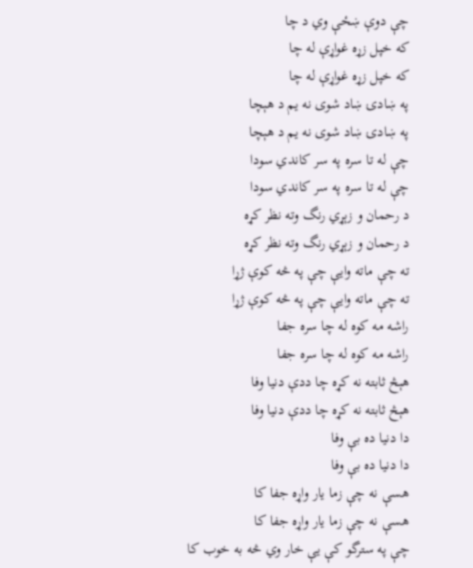چې دوې ښځې وي د چا
که خپل زړه غواړې له چا
که خپل زړه غواړې له چا
په ښادۍ ښاد شوی نه يم د هېچا
په ښادۍ ښاد شوی نه يم د هېچا
چې له تا سره په سر کاندي سودا
چې له تا سره په سر کاندي سودا
د رحمان و زېړي رنگ وته نظر کړه
د رحمان و زېړي رنگ وته نظر کړه
ته چې ماته وايې چې په څه کوې ژړا
ته چې ماته وايې چې په څه کوې ژړا
راشه مه کوه له چا سره جفا
راشه مه کوه له چا سره جفا
هېڅ ثابته نه کړه چا ددې دنيا وفا
هېڅ ثابته نه کړه چا ددې دنيا وفا
دا دنيا ده بې وفا
دا دنيا ده بې وفا
هسې نه چې زما يار واړه جفا کا
هسې نه چې زما يار واړه جفا کا
چې په سترگو کې يې خار وي څه به خوب کا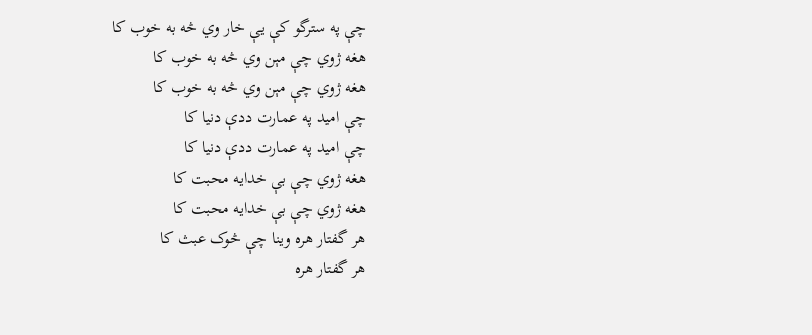چې په سترگو کې يې خار وي څه به خوب کا
هغه ژوي چې مېن وي څه به خوب کا
هغه ژوي چې مېن وي څه به خوب کا
چې اميد په عمارت ددې دنيا کا
چې اميد په عمارت ددې دنيا کا
هغه ژوي چې بې خدايه محبت کا
هغه ژوي چې بې خدايه محبت کا
هر گفتار هره وينا چې څوک عبث کا
هر گفتار هره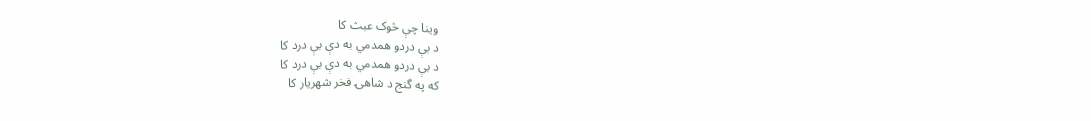وينا چې څوک عبث کا
د بې دردو همدمي به دې بې درد کا
د بې دردو همدمي به دې بې درد کا
که په گنج د شاهۍ فخر شهريار کا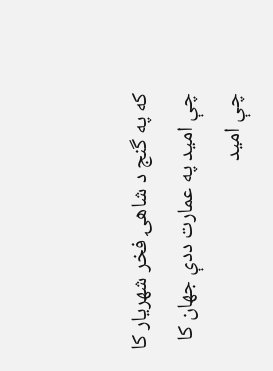که په گنج د شاهۍ فخر شهريار کا
چې اميد په عمارت ددې جهان کا
چې اميد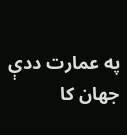په عمارت ددې جهان کا